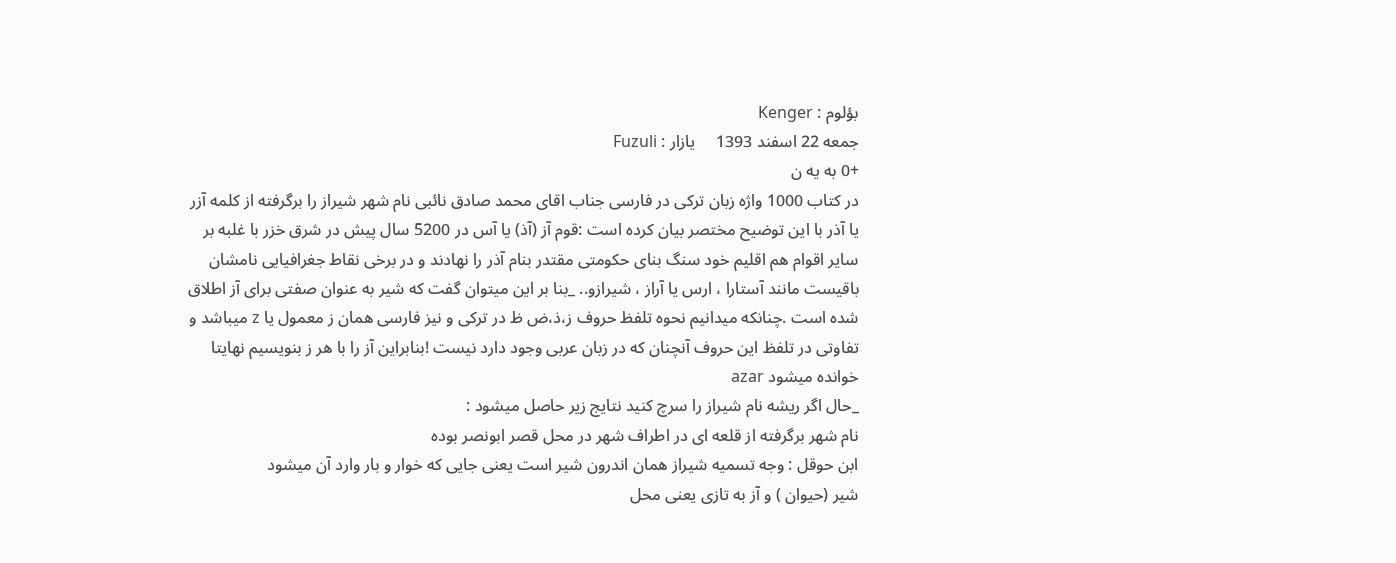بؤلوم : Kenger
جمعه 22 اسفند 1393     یازار : Fuzuli
+0 به یه ن
در کتاب 1000 واژه زبان ترکی در فارسی جناب اقای محمد صادق نائبی نام شهر شیراز را برگرفته از کلمه آزر یا آذر با این توضیح مختصر بیان کرده است :قوم آز (آذ) یا آس در 5200 سال پیش در شرق خزر با غلبه بر سایر اقوام هم اقلیم خود سنگ بنای حکومتی مقتدر بنام آذر را نهادند و در برخی نقاط جغرافیایی نامشان باقیست مانند آستارا ، ارس یا آراز ، شیرازو.. _بنا بر این میتوان گفت که شیر به عنوان صفتی برای آز اطلاق شده است .چنانکه میدانیم نحوه تلفظ حروف ز،ذ،ض ظ در ترکی و نیز فارسی همان ز معمول یا z میباشد و تفاوتی در تلفظ این حروف آنچنان که در زبان عربی وجود دارد نیست !بنابراین آز را با هر ز بنویسیم نهایتا خوانده میشود azar
_حال اگر ریشه نام شیراز را سرچ کنید نتایج زیر حاصل میشود :
نام شهر برگرفته از قلعه ای در اطراف شهر در محل قصر ابونصر بوده
ابن حوقل : وجه تسمیه شیراز همان اندرون شیر است یعنی جایی که خوار و بار وارد آن میشود
شیر (حیوان ) و آز به تازی یعنی محل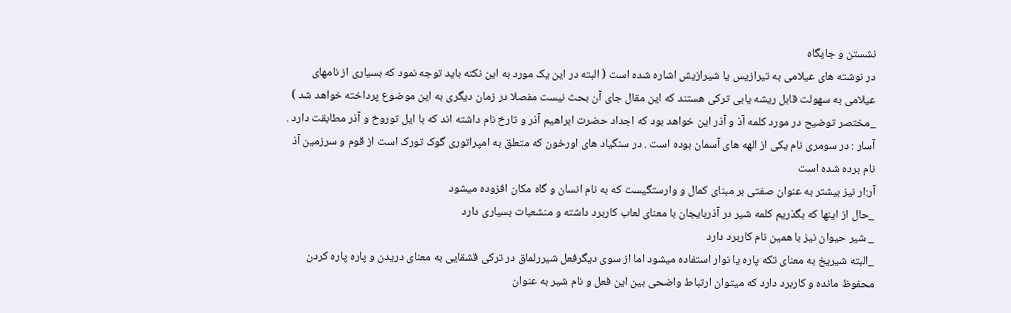نشستن و جایگاه
در نوشته های عیلامی به تیرازیس یا شیرازیش اشاره شده است ( البته در این یک مورد به این نکته باید توجه نمود که بسیاری از نامهای عیلامی به سهولت قابل ریشه یابی ترکی هستند که این مقال جای آن بحث نیست مفصلا در زمان دیگری به این موضوع پرداخته خواهد شد )
_مختصر توضیح در مورد کلمه آذ و آذر این خواهد بود که اجداد حضرت ابراهیم آذر و تارخ نام داشته اند که با ایل توروخ و آذر مطابقت دارد . آسار : در سومری نام یکی از الهه های آسمان بوده است . در سنگیاد های اورخون که متعلق به امپراتوری گوک تورک است از قوم و سرزمین آذ نام برده شده است
آر:ار نیز بیشتر به عنوان صفتی بر مبنای کمال و وارستگیست که به نام انسان و گاه مکان افزوده میشود
_حال از اینها که بگذریم کلمه شیر در آذربایجان با معنای لعاب کاربرد داشته و منشعبات بسیاری دارد
_ شیر حیوان نیز با همین نام کاربرد دارد
_البته شیریخ به معنای تکه پاره یا نوار استفاده میشود اما از سوی دیگرفعل شیررلماق در ترکی قشقایی به معنای دریدن و پاره پاره کردن محفوظ مانده و کاربرد دارد که میتوان ارتباط واضحی بین این فعل و نام شیر به عنوان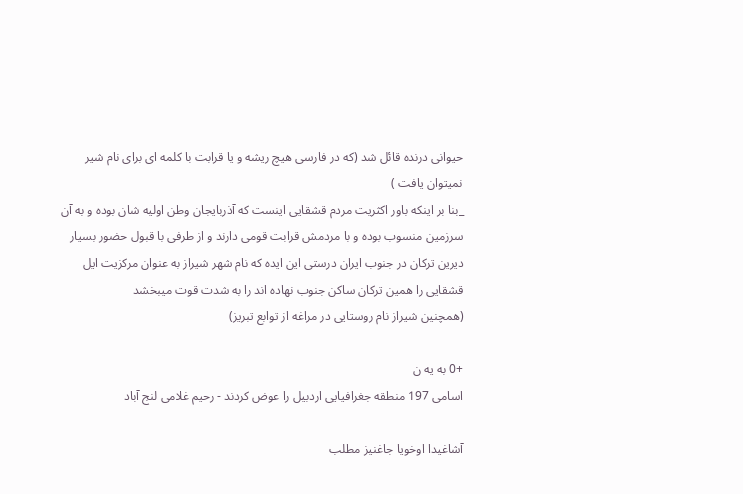حیوانی درنده قائل شد (که در فارسی هیچ ریشه و یا قرابت با کلمه ای برای نام شیر نمیتوان یافت )
_بنا بر اینکه باور اکثریت مردم قشقایی اینست که آذربایجان وطن اولیه شان بوده و به آن سرزمین منسوب بوده و با مردمش قرابت قومی دارند و از طرفی با قبول حضور بسیار دیرین ترکان در جنوب ایران درستی این ایده که نام شهر شیراز به عنوان مرکزیت ایل قشقایی را همین ترکان ساکن جنوب نهاده اند را به شدت قوت میبخشد
(همچنین شیراز نام روستایی در مراغه از توابع تبریز)

+0 به یه ن
اسامی 197 منطقه جغرافیایی اردبیل را عوض کردند - رحیم غلامی لنج آباد

آشاغیدا اوخویا جاغنیز مطلب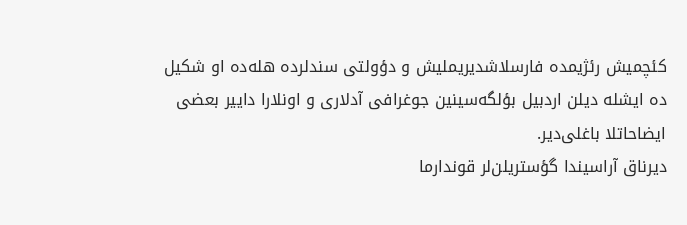کئچمیش رئژیمده فارسلاشدیریملیش و دؤولتی سندلرده هله‌ده او شکیل ده ایشله دیلن اردبیل بؤلگه‌سینین جوغرافی آدلاری و اونلارا داییر بعضی ایضاحاتلا باغلی‌دیر.
دیرناق آراسیندا گؤستریلن‌لر قوندارما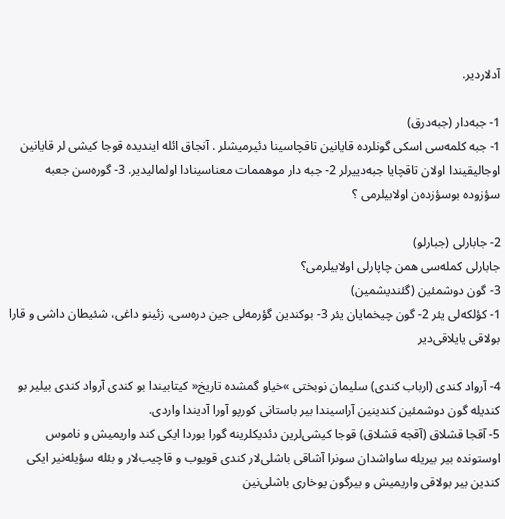آدلاردیر.

1- جبه‌دار (جبه‌درق)
1- جبه کلمه‌سی اسکی گونلرده قایانین تاقچاسینا دئیرمیشلر . آنجاق ائله ایندیده قوجا کیشی لر قایانین اوجالیقیندا اولان تاقچایا جبه‌‌دییرلر 2- جبه دار موهممات معناسینادا اولمالیدیر. 3- گوره‌سن جعبه سؤزوده بوسؤزده‌ن اولابیلرمی ؟

2- جابارلی (جبارلو)
جابارلی کمله‌سی همن چاپارلی اولابیلرمی؟
3- گون دوشمئین (گئندیشمین)
1- کؤلکه‌لی‌ یئر 2- گون چیخمایان‌ یئر 3- بوکندین گؤرمه‌لی جین دره‌سی، زئینو داغی، شئیطان داشی و قارا بولاقی یایلاقی‌دیر

4- آرواد کندی (ارباب کندی) سلیمان نوبختی »خیاو گمشده تاریخ« کیتابیندا بو کندی آرواد کندی بیلیر بو کندیله گون دوشمئین کندینین آراسیندا بیر باستانی کورپو آورا آدیندا واردی.
5- آقجا قشلاق (آقجه قشلاق) قوجا کیشی‌لرین دئدیکلرینه گورا بوردا ایکی کند واریمیش و ناموس اوستونده بیر بیریله ساواشدان سونرا آشاقی باشلی‌لار کندی قویوب و قاچیب‌لار و بئله سؤیله‌نیر ایکی کندین بیر بولاقی واریمیش و بیرگون یوخاری باشلی‌نین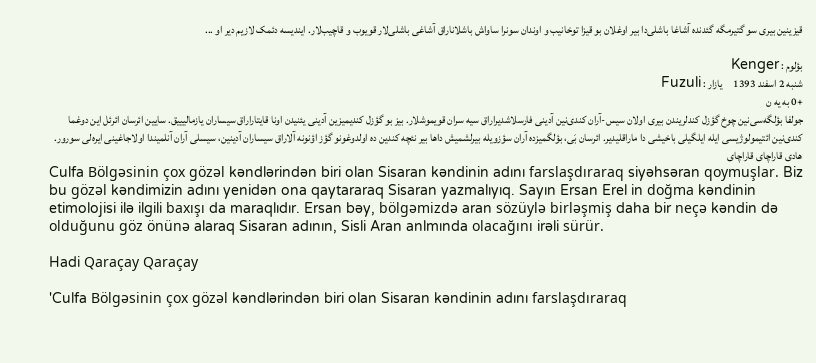قیزینین بیری سو گتیرمگه گئدنده آشاغا باشلی‌دا بیر اوغلان بو قیزا توخانیب و اوندان سونرا ساواش باشلاناراق آشاغی باشلی‌لار قویوب و قاچیب‌لار. ایندیسه دئمک لازیم دیر او ...

بؤلوم : Kenger
شنبه 2 اسفند 1393     یازار : Fuzuli
+0 به یه ن
جولفا بؤلگه‌سی‌نین چوخ گؤزل کندلریندن بیری اولان سیس-آران کندی‌نین آدینی فارسلاشدیراراق سیه سران قویموشلار. بیز بو گؤزل کندیمیزین آدینی یئنیدن اونا قایتاراراق سیساران یازمالیییق. سایین ائرسان ائرئل این دوغما کندی‌نین ائتیمولوژیسی ایله ایلگیلی باخیشی دا ماراقلیدیر. ائرسان بَی، بؤلگمیزده آران سؤزویله بیرلشمیش داها بیر نئچه کندین ده اولدوغونو گؤز اؤنونه آلاراق سیساران آدینین، سیسلی آران آنلمیندا اولاجاغینی ایره‌لی سورور.
هادی قاراچای قاراچای
Culfa Bölgəsinin çox gözəl kəndlərindən biri olan Sisaran kəndinin adını farslaşdıraraq siyəhsəran qoymuşlar. Biz bu gözəl kəndimizin adını yenidən ona qaytararaq Sisaran yazmalıyıq. Sayın Ersan Erel in doğma kəndinin etimolojisi ilə ilgili baxışı da maraqlıdır. Ersan bəy, bölgəmizdə aran sözüylə birləşmiş daha bir neçə kəndin də olduğunu göz önünə alaraq Sisaran adının, Sisli Aran anlmında olacağını irəli sürür.

Hadi Qaraçay Qaraçay

'Culfa Bölgəsinin çox gözəl kəndlərindən biri olan Sisaran kəndinin adını farslaşdıraraq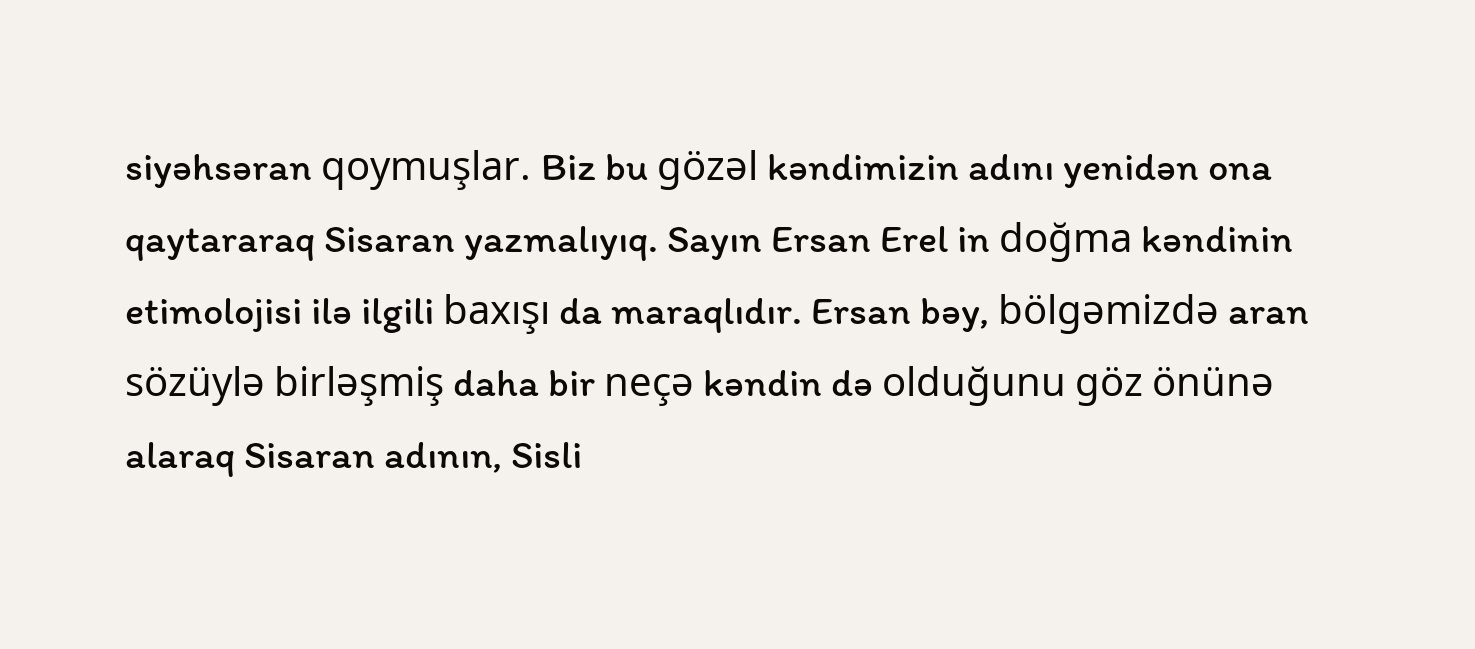siyəhsəran qoymuşlar. Biz bu gözəl kəndimizin adını yenidən ona qaytararaq Sisaran yazmalıyıq. Sayın Ersan Erel in doğma kəndinin etimolojisi ilə ilgili baxışı da maraqlıdır. Ersan bəy, bölgəmizdə aran sözüylə birləşmiş daha bir neçə kəndin də olduğunu göz önünə alaraq Sisaran adının, Sisli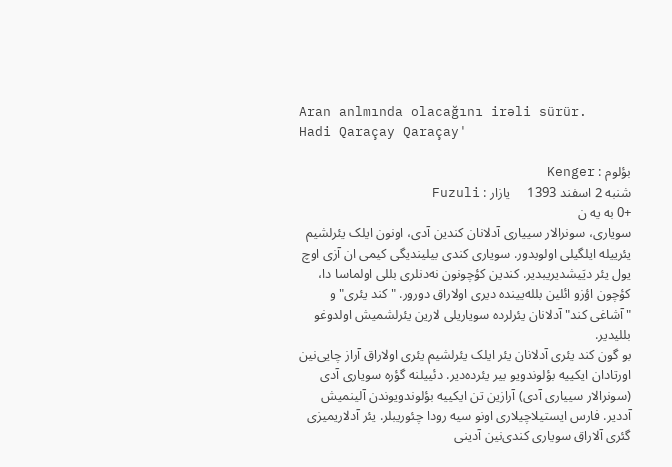Aran anlmında olacağını irəli sürür.
Hadi Qaraçay Qaraçay'

بؤلوم : Kenger
شنبه 2 اسفند 1393     یازار : Fuzuli
+0 به یه ن
سویاری، سونرالار سییاری آدلانان کندین آدی، اونون ایلک یئرلشیم یئرییله ایلگیلی اولوبدور. سویاری کندی بیلیندیگی کیمی ان آزی اوچ یول یئر دیَیشدیریبدیر. کندین کؤچونون نه‌دنلری بللی اولماسا دا، کؤچون اؤزو ائلین بلله‌یینده دیری اولاراق دورور. "کند یئری" و "آشاغی کند" آدلانان یئرلرده سویاریلی لارین یئرلشمیش اولدوغو بللیدیر.
بو گون کند یئری آدلانان یئر ایلک یئرلشیم یئری اولاراق آراز چایی‌نین اورتادان ایکییه بؤلوندویو بیر یئرده‌دیر. دئییلنه گؤره سویاری آدی (سونرالار سییاری آدی) آرازین تن ایکییه بؤلوندویوندن آلینمیش آددیر. فارس ایستیلاچیلاری اونو سیه رودا چئوریبلر. یئر آدلاریمیزی گئری آلاراق سویاری کندی‌نین آدینی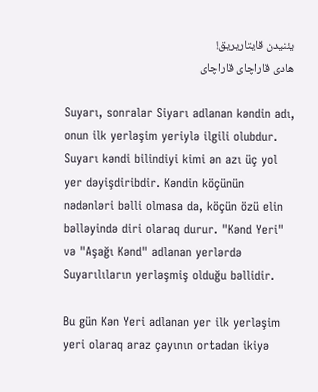یئنیدن قایتاریریق!
هادی قاراچای قاراچای

Suyarı, sonralar Siyarı adlanan kəndin adı, onun ilk yerləşim yeriylə ilgili olubdur. Suyarı kəndi bilindiyi kimi ən azı üç yol yer dəyişdiribdir. Kəndin köçünün nədənləri bəlli olmasa da, köçün özü elin bəlləyində diri olaraq durur. "Kənd Yeri" və "Aşağı Kənd" adlanan yerlərdə Suyarılıların yerləşmiş olduğu bəllidir.

Bu gün Kən Yeri adlanan yer ilk yerləşim yeri olaraq araz çayının ortadan ikiyə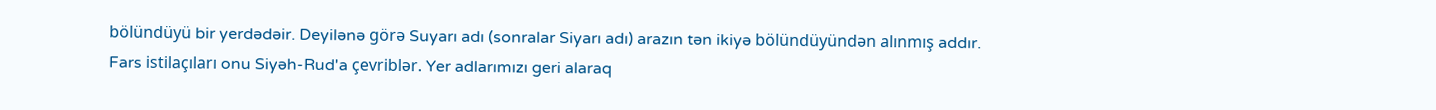bölündüyü bir yerdədəir. Deyilənə görə Suyarı adı (sonralar Siyarı adı) arazın tən ikiyə bölündüyündən alınmış addır.
Fars istilaçıları onu Siyəh-Rud'a çevriblər. Yer adlarımızı geri alaraq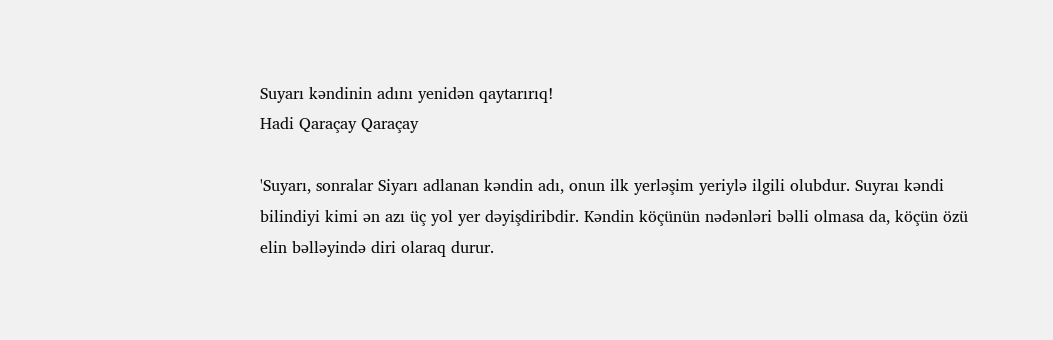Suyarı kəndinin adını yenidən qaytarırıq!
Hadi Qaraçay Qaraçay

'Suyarı, sonralar Siyarı adlanan kəndin adı, onun ilk yerləşim yeriylə ilgili olubdur. Suyraı kəndi bilindiyi kimi ən azı üç yol yer dəyişdiribdir. Kəndin köçünün nədənləri bəlli olmasa da, köçün özü elin bəlləyində diri olaraq durur.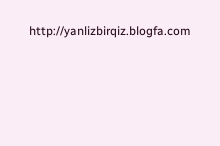http://yanlizbirqiz.blogfa.com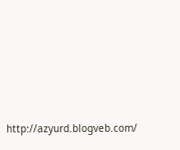http://azyurd.blogveb.com/